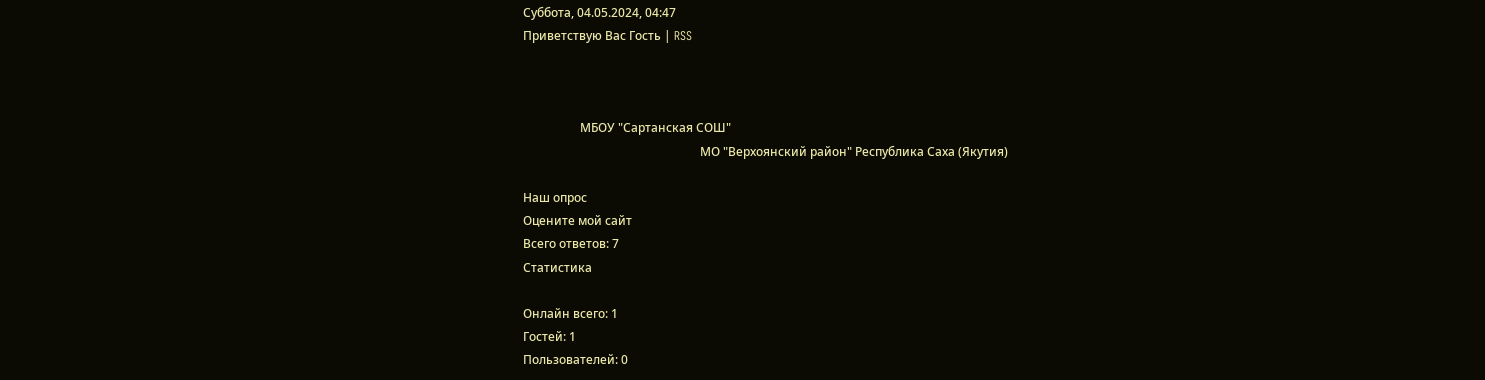Суббота, 04.05.2024, 04:47
Приветствую Вас Гость | RSS



                   МБОУ "Сартанская СОШ"
                                                           МО "Верхоянский район" Республика Саха (Якутия)

Наш опрос
Оцените мой сайт
Всего ответов: 7
Статистика

Онлайн всего: 1
Гостей: 1
Пользователей: 0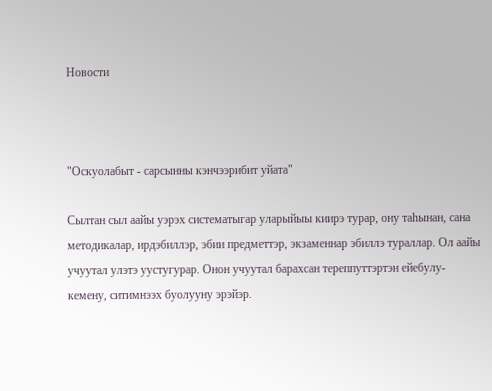Новости



"Оскуолабыт - сарсынны кэнчээрибит уйата"

Сылтан сыл аайы уэрэх систематыгар уларыйыы киирэ турар, ону таhынан, сана методикалар, ирдэбиллэр, эбии предметтэр, экзаменнар эбиллэ тураллар. Ол аайы учуутал улэтэ уустугурар. Онон учуутал барахсан тереппуттэртэн ейебулу-кемену, ситимнээх буолууну эрэйэр.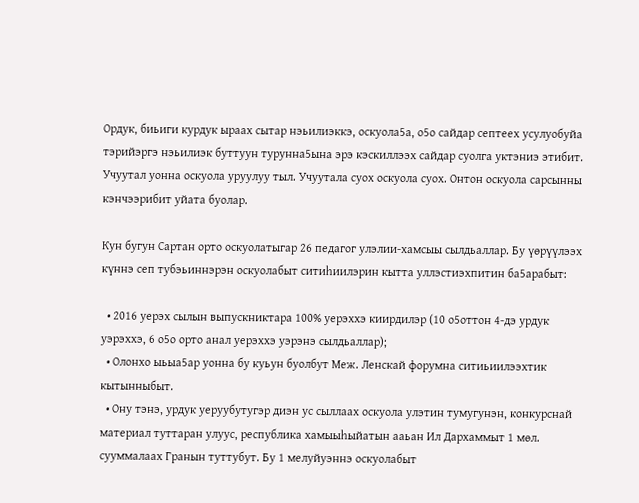Ордук, биьиги курдук ыраах сытар нэьилиэккэ, оскуола5а, о5о сайдар септеех усулуобуйа тэрийэргэ нэьилиэк буттуун турунна5ына эрэ кэскиллээх сайдар суолга уктэниэ этибит. Учуутал уонна оскуола уруулуу тыл. Учуутала суох оскуола суох. Онтон оскуола сарсынны кэнчээрибит уйата буолар.

Кун бугун Сартан орто оскуолатыгар 26 педагог улэлии-хамсыы сылдьаллар. Бу үѳрүүлээх күннэ сеп тубэьиннэрэн оскуолабыт ситиhиилэрин кытта уллэстиэхпитин ба5арабыт:

  • 2016 уерэх сылын выпускниктара 100% уерэххэ киирдилэр (10 о5оттон 4-дэ урдук уэрэххэ, 6 о5о орто анал уерэххэ уэрэнэ сылдьаллар);
  • Олонхо ыьыа5ар уонна бу куьун буолбут Меж. Ленскай форумна ситиьиилээхтик кытынныбыт.
  • Ону тэнэ, урдук уеруубутугэр диэн ус сыллаах оскуола улэтин тумугунэн, конкурснай материал туттаран улуус, республика хамыыhыйатын ааьан Ил Дархаммыт 1 мѳл. сууммалаах Гранын туттубут. Бу 1 мелуйуэннэ оскуолабыт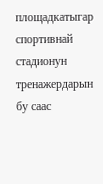площадкатыгар спортивнай стадионун тренажердарын бу саас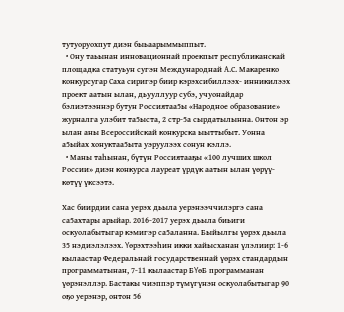тутуоруохпут диэн быьаарыммыппыт.
  • Ону таьынан инновационнай проекпыт республиканскай площадка статуьун сугэн Международнай А.С. Макаренко конкурсугар Саха сиригэр биир кэрэхсибиллээх- инникилээх  проект аатын ылан, дьууллуур субэ, учуонайдар бэлиэтээннэр бутун Россиятаа5ы «Народное образование» журналга улэбит та5ыста, 2 стр-5а сырдатылынна. Онтон эр ылан аны Всероссийскай конкурска ыыттыбыт. Уонна а5ыйах хонуктаа5ыта уэруулээх сонун кэллэ.
  • Маны таhынан, бүтүн Россиятааҕы «100 лучших школ России» диэн конкурса лауреат үрдүк аатын ылан үѳрүү-кѳтүү үксээтэ.

Хас биирдии сана уерэх дьыла уерэнээччилэргэ сана са5ахтары арыйар. 2016-2017 уерэх дьыла биьиги оскуолабытыгар кэмигэр са5аланна. Быйылгы үѳрэх дьыла 35 нэдиэлэлээх. Υѳрэхтээhин икки хайысханан үлэлиир: 1-6 кылаастар Федеральнай государственнай үѳрэх стандардын программатынан, 7-11 кылаастар БΥѳБ программанан үѳрэнэллэр. Бастакы чиэппэр түмүгүнэн оскуолабытыгар 90 оҕо уерэнэр, онтон 56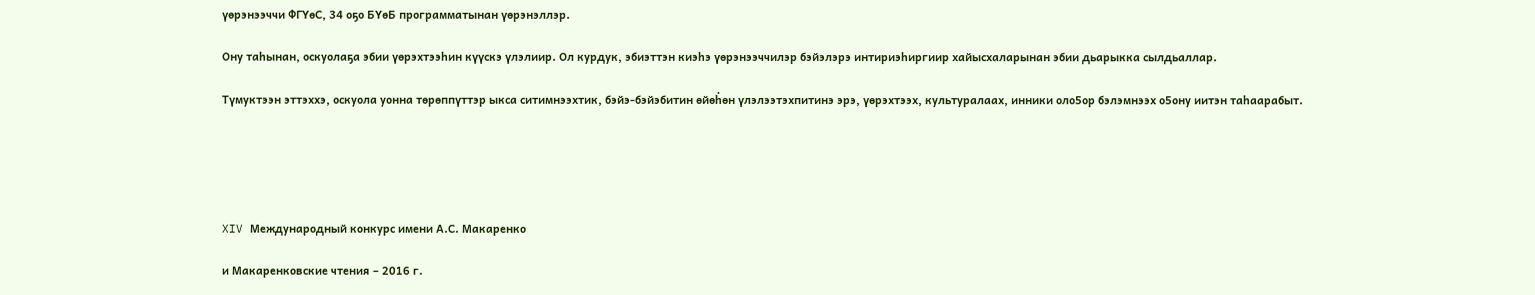үѳрэнээччи ФГΥѳС, 34 оҕо БΥѳБ программатынан үѳрэнэллэр.

Ону таhынан, оскуолаҕа эбии үѳрэхтээhин күүскэ үлэлиир. Ол курдук, эбиэттэн киэhэ үѳрэнээччилэр бэйэлэрэ интириэhиргиир хайысхаларынан эбии дьарыкка сылдьаллар.

Түмуктээн эттэххэ, оскуола уонна тѳрѳппүттэр ыкса ситимнээхтик, бэйэ-бэйэбитин ѳйѳḣѳн үлэлээтэхпитинэ эрэ, үѳрэхтээх, культуралаах, инники оло5ор бэлэмнээх о5ону иитэн таhаарабыт.





XIV Международный конкурс имени А.С. Макаренко

и Макаренковские чтения – 2016 г.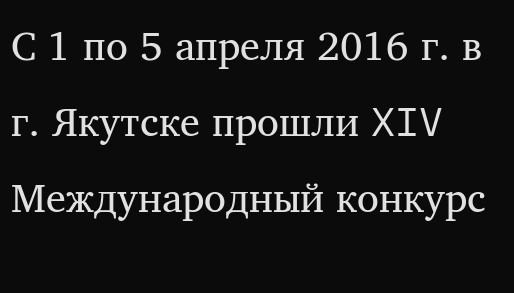С 1 по 5 апреля 2016 г. в г. Якутске прошли XIV Международный конкурс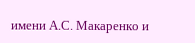имени А.С. Макаренко и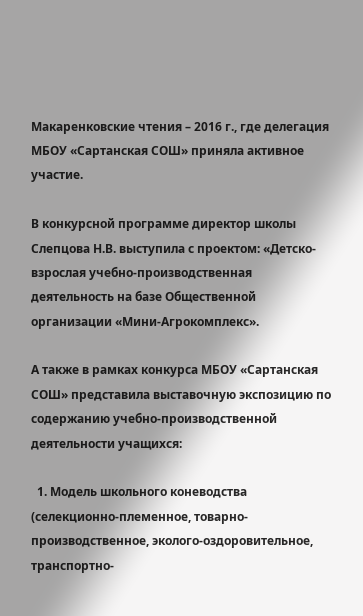Макаренковские чтения – 2016 г., где делегация МБОУ «Сартанская СОШ» приняла активное участие.

В конкурсной программе директор школы Слепцова Н.В. выступила с проектом: «Детско-взрослая учебно-производственная деятельность на базе Общественной организации «Мини-Агрокомплекс».

А также в рамках конкурса МБОУ «Сартанская СОШ» представила выставочную экспозицию по содержанию учебно-производственной деятельности учащихся:

  1. Модель школьного коневодства (селекционно-племенное, товарно-производственное, эколого-оздоровительное, транспортно-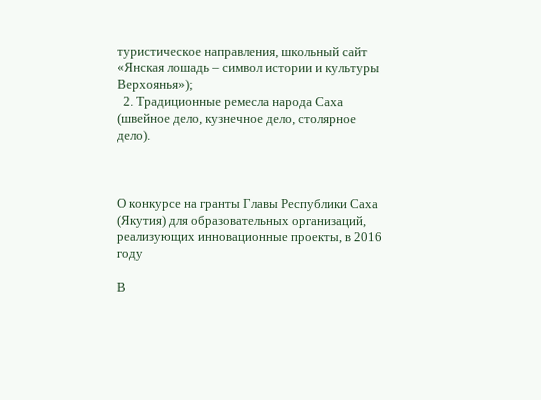туристическое направления, школьный сайт «Янская лошадь – символ истории и культуры Верхоянья»);
  2. Традиционные ремесла народа Саха (швейное дело, кузнечное дело, столярное дело).



О конкурсе на гранты Главы Республики Саха (Якутия) для образовательных организаций, реализующих инновационные проекты, в 2016 году

В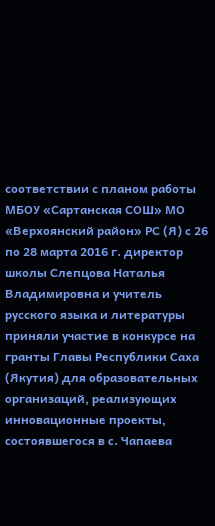соответствии с планом работы МБОУ «Сартанская СОШ» МО «Верхоянский район» РС (Я) с 26 по 28 марта 2016 г. директор школы Слепцова Наталья Владимировна и учитель русского языка и литературы приняли участие в конкурсе на гранты Главы Республики Саха (Якутия) для образовательных организаций, реализующих инновационные проекты, состоявшегося в с. Чапаева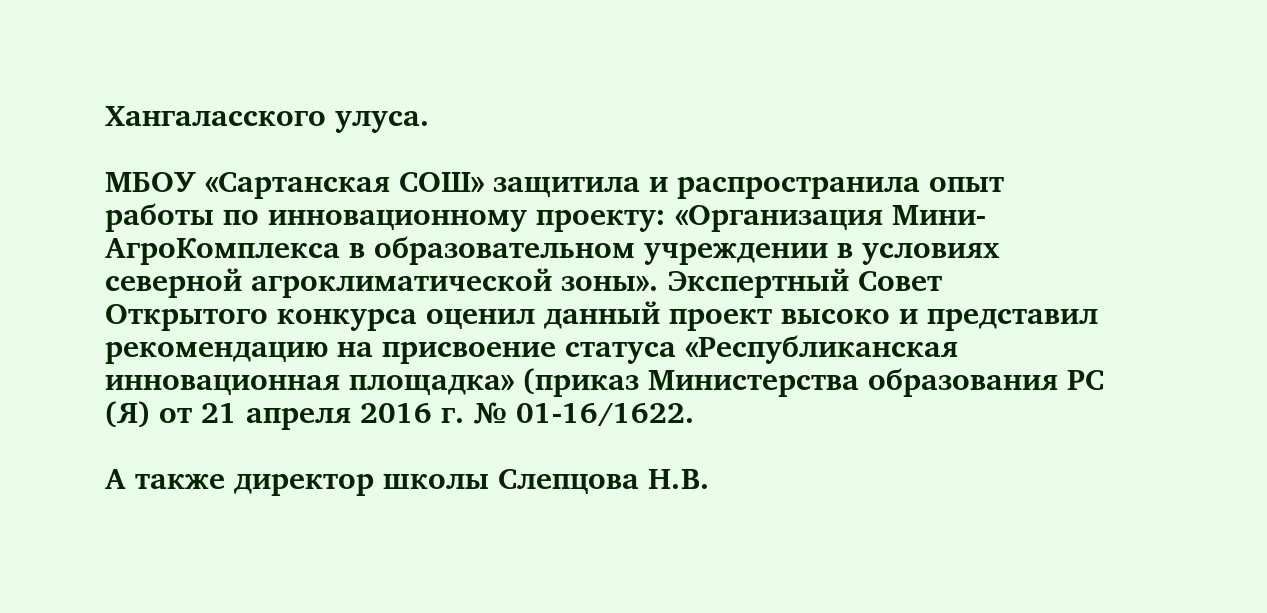Хангаласского улуса.

МБОУ «Сартанская СОШ» защитила и распространила опыт работы по инновационному проекту: «Организация Мини-АгроКомплекса в образовательном учреждении в условиях северной агроклиматической зоны». Экспертный Совет Открытого конкурса оценил данный проект высоко и представил рекомендацию на присвоение статуса «Республиканская инновационная площадка» (приказ Министерства образования РС (Я) от 21 апреля 2016 г. № 01-16/1622.

А также директор школы Слепцова Н.В.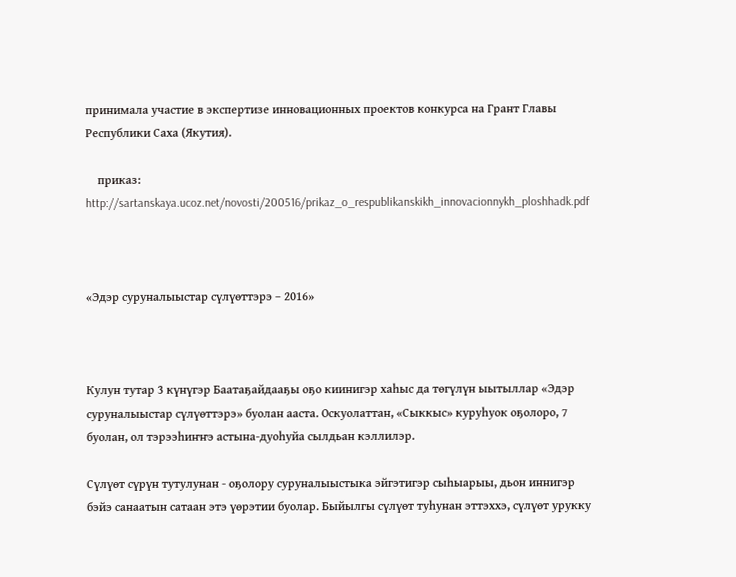принимала участие в экспертизе инновационных проектов конкурса на Грант Главы Республики Саха (Якутия).

    приказ:   http://sartanskaya.ucoz.net/novosti/200516/prikaz_o_respublikanskikh_innovacionnykh_ploshhadk.pdf



«Эдэр суруналыыстар сүлүөттэрэ – 2016»



Кулун тутар 3 күнүгэр Баатаҕайдааҕы оҕо киинигэр хаһыс да төгүлүн ыытыллар «Эдэр суруналыыстар сүлүөттэрэ» буолан ааста. Оскуолаттан, «Сыккыс» куруһуок оҕолоро, 7 буолан, ол тэрээһиҥҥэ астына-дуоһуйа сылдьан кэллилэр.

Сүлүөт сүрүн тутулунан - оҕолору суруналыыстыка эйгэтигэр сыһыарыы, дьон иннигэр бэйэ санаатын сатаан этэ үөрэтии буолар. Быйылгы сүлүөт туһунан эттэххэ, сүлүөт урукку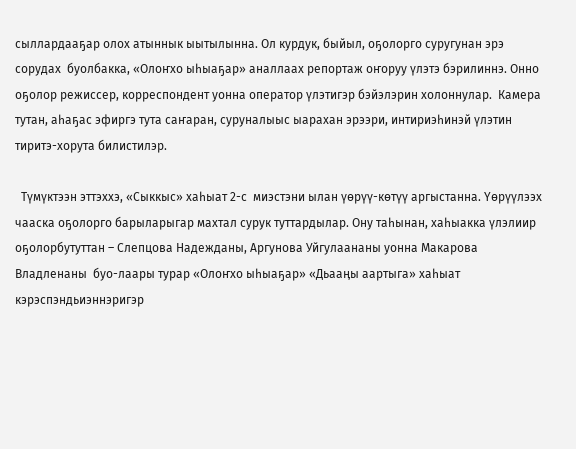сыллардааҕар олох атыннык ыытылынна. Ол курдук, быйыл, оҕолорго суругунан эрэ сорудах  буолбакка, «Олоҥхо ыһыаҕар» аналлаах репортаж оҥоруу үлэтэ бэрилиннэ. Онно оҕолор режиссер, корреспондент уонна оператор үлэтигэр бэйэлэрин холоннулар.  Камера тутан, аһаҕас эфиргэ тута саҥаран, суруналыыс ыарахан эрээри, интириэһинэй үлэтин тиритэ-хорута билистилэр.

  Түмүктээн эттэххэ, «Сыккыс» хаһыат 2-с  миэстэни ылан үөрүү-көтүү аргыстанна. Үөрүүлээх чааска оҕолорго барыларыгар махтал сурук туттардылар. Ону таһынан, хаһыакка үлэлиир оҕолорбутуттан – Слепцова Надежданы, Аргунова Уйгулаананы уонна Макарова Владленаны  буо-лаары турар «Олоҥхо ыһыаҕар» «Дьааӊы аартыга» хаһыат кэрэспэндьиэннэригэр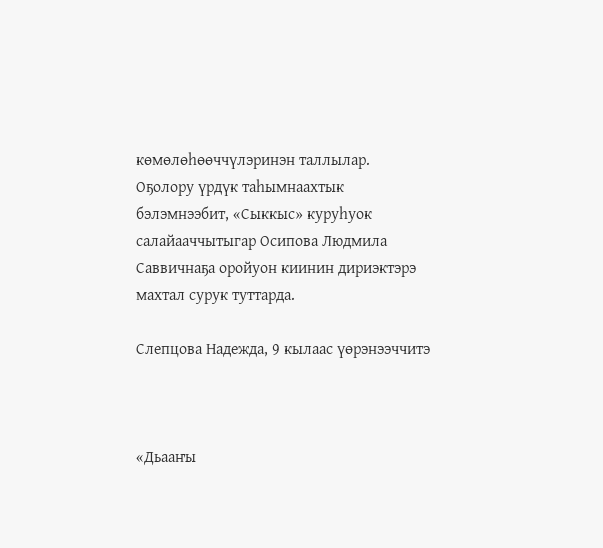көмөлөһөөччүлэринэн таллылар. Оҕолору үрдүк таһымнаахтык бэлэмнээбит, «Сыккыс» куруһуок салайааччытыгар Осипова Людмила Саввичнаҕа оройуон киинин дириэктэрэ махтал сурук туттарда.

Слепцова Надежда, 9 кылаас үөрэнээччитэ



«Дьааҥы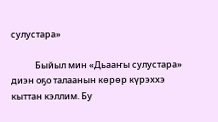сулустара»

            Быйыл мин «Дьааҥы сулустара» диэн оҕо талаанын көрөр күрэххэ кыттан кэллим. Бу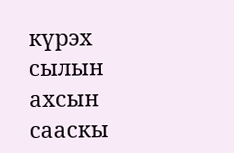күрэх сылын ахсын сааскы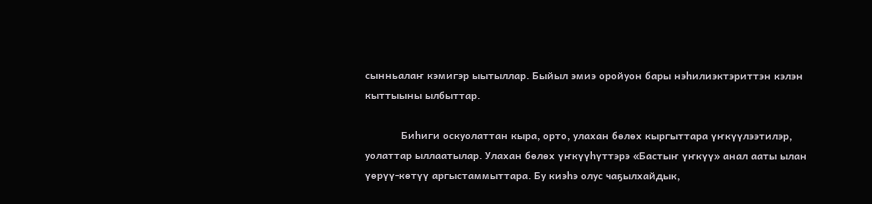сынньалаҥ кэмигэр ыытыллар. Быйыл эмиэ оройуон бары нэһилиэктэриттэн кэлэн кыттыыны ылбыттар.

            Биһиги оскуолаттан кыра, орто, улахан бөлөх кыргыттара үҥкүүлээтилэр, уолаттар ыллаатылар. Улахан бөлөх үҥкүүһүттэрэ «Бастыҥ үҥкүү» анал ааты ылан үөрүү-көтүү аргыстаммыттара. Бу киэһэ олус чаҕылхайдык,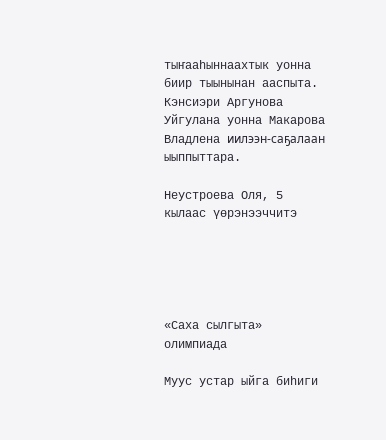тыҥааһыннаахтык уонна биир тыынынан ааспыта. Кэнсиэри Аргунова Уйгулана уонна Макарова Владлена иилээн-саҕалаан ыыппыттара.

Неустроева Оля, 5 кылаас үөрэнээччитэ





«Саха сылгыта» олимпиада

Муус устар ыйга биhиги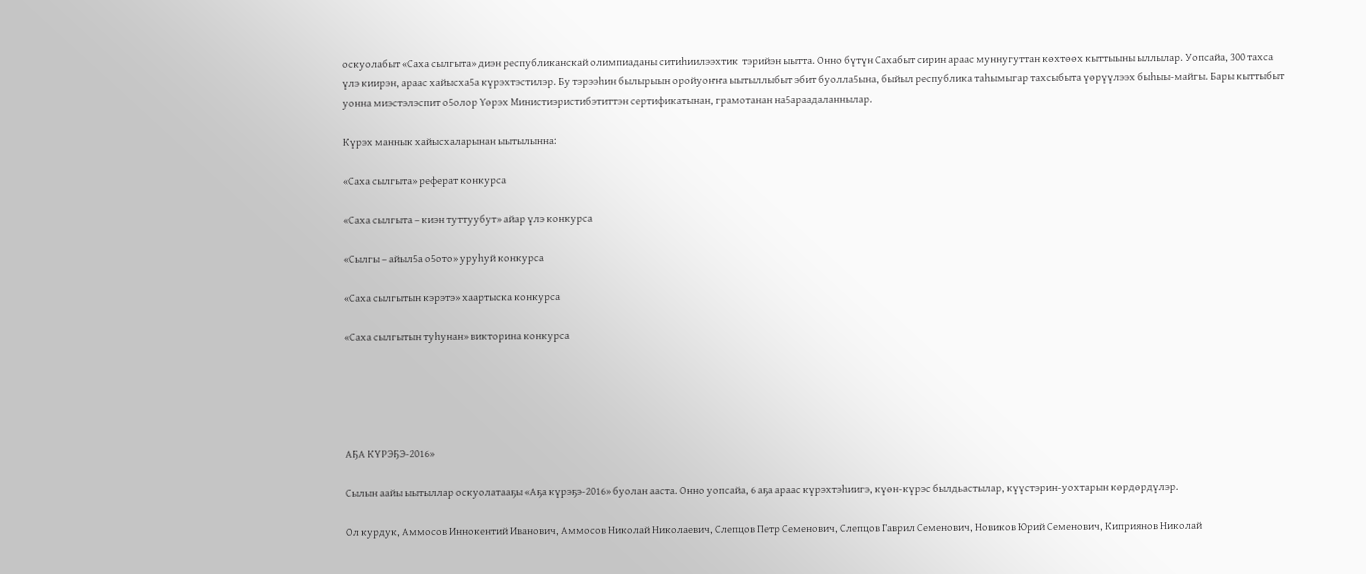оскуолабыт «Саха сылгыта» диэн республиканскай олимпиаданы ситиhиилээхтик  тэрийэн ыытта. Онно бүтүн Сахабыт сирин араас муннугуттан кѳхтѳѳх кыттыыны ыллылар. Уопсайа, 300 тахса үлэ киирэн, араас хайысха5а күрэхтэстилэр. Бу тэрээhин былырыын оройуоҥҥа ыытыллыбыт эбит буолла5ына, быйыл республика таhымыгар тахсыбыта үѳрүүлээх быhыы-майгы. Бары кыттыбыт уонна миэстэлэспит о5олор Υѳрэх Министиэристибэтиттэн сертификатынан, грамотанан на5араадаланнылар.

Күрэх маннык хайысхаларынан ыытылынна:

«Саха сылгыта» реферат конкурса

«Саха сылгыта – киэн туттуубут» айар үлэ конкурса

«Сылгы – айыл5а о5ото» уруhуй конкурса

«Саха сылгытын кэрэтэ» хаартыска конкурса

«Саха сылгытын туhунан» викторина конкурса





АҔА КҮРЭҔЭ-2016»

Сылын аайы ыытыллар оскуолатааҕы «Аҕа күрэҕэ-2016» буолан ааста. Онно уопсайа, 6 аҕа араас күрэхтэһиигэ, күөн-күрэс былдьастылар, күүстэрин-уохтарын көрдөрдүлэр.

Ол курдук, Аммосов Иннокентий Иванович, Аммосов Николай Николаевич, Слепцов Петр Семенович, Слепцов Гаврил Семенович, Новиков Юрий Семенович, Киприянов Николай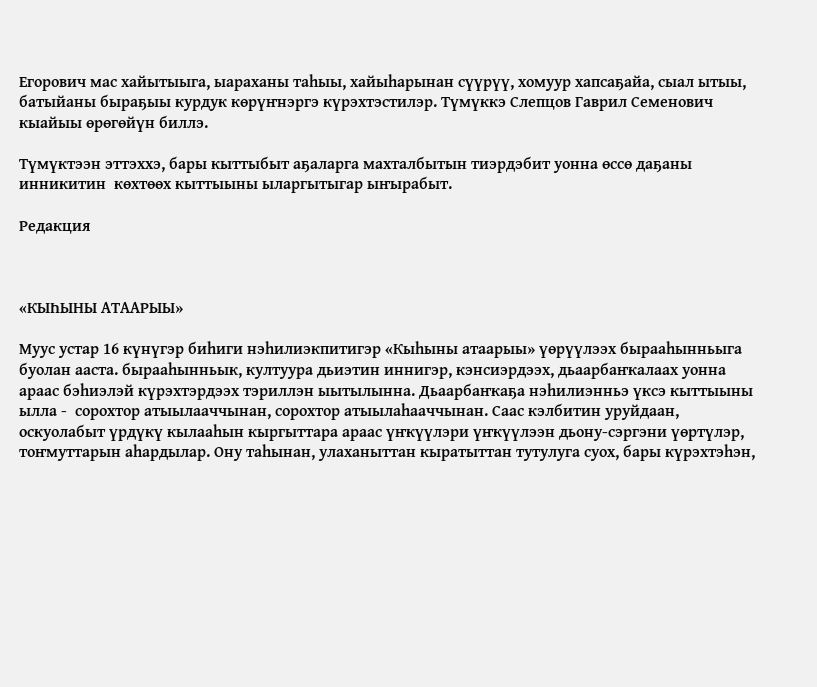Егорович мас хайытыыга, ыараханы таһыы, хайыһарынан сүүрүү, хомуур хапсаҕайа, сыал ытыы, батыйаны быраҕыы курдук көрүҥнэргэ күрэхтэстилэр. Түмүккэ Слепцов Гаврил Семенович кыайыы өрөгөйүн биллэ.

Түмүктээн эттэххэ, бары кыттыбыт аҕаларга махталбытын тиэрдэбит уонна өссө даҕаны инникитин  көхтөөх кыттыыны ыларгытыгар ыҥырабыт.

Редакция



«КЫҺЫНЫ АТААРЫЫ»

Муус устар 16 күнүгэр биһиги нэһилиэкпитигэр «Кыһыны атаарыы» үөрүүлээх бырааһынньыга буолан ааста. бырааһынньык, култуура дьиэтин иннигэр, кэнсиэрдээх, дьаарбаҥкалаах уонна араас бэһиэлэй күрэхтэрдээх тэриллэн ыытылынна. Дьаарбаҥкаҕа нэһилиэнньэ үксэ кыттыыны ылла -  сорохтор атыылааччынан, сорохтор атыылаһааччынан. Саас кэлбитин уруйдаан, оскуолабыт үрдүкү кылааһын кыргыттара араас үҥкүүлэри үҥкүүлээн дьону-сэргэни үөртүлэр, тоҥмуттарын аһардылар. Ону таһынан, улаханыттан кыратыттан тутулуга суох, бары күрэхтэһэн,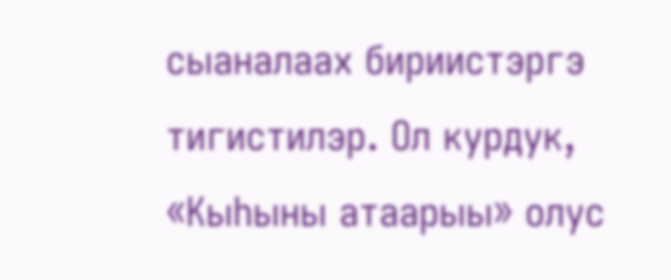сыаналаах бириистэргэ тигистилэр. Ол курдук, «Кыһыны атаарыы» олус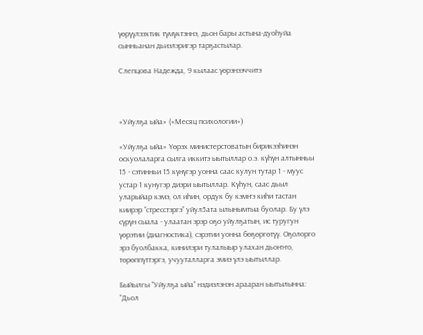үөрүүлээхтик түмүктэннэ, дьон бары астына-дуоһуйа сынньанан дьиэлэригэр тарҕастылар.

Слепцова Надежда, 9 кылаас үөрэнээччитэ



«Уйулҕа ыйа» («Месяц психологии»)

«Уйулҕа ыйа» Үөрэх министерстоватын бирикээһинэн оскуолаларга сылга иккитэ ыытыллар о.э. күһүн алтынньы 15 - сэтинньи 15 күнүгэр уонна саас кулун тутар 1 - муус устар 1 кунугэр диэри ыытыллар. Күһун, саас дьыл уларыйар кэмэ, ол иһин, ордук бу кэмҥэ киһи тастан киирэр “стресстэргэ” уйул5ата ылынымтыа буолар. Бу үлэ сүрүн сыала - улаатан эрэр оҕо уйулҕатын, ис туругун үөрэтии (диагностика), сэрэтии уонна бөҕөргөтүү. Оҕолорго эрэ буолбакка, кинилэри тулалыыр улахан дьоҥҥо, төрөппүттэргэ, учууталларга эмиэ үлэ ыытыллар.

Быйылгы “Уйулҕа ыйа” нэдиэлэнэн арааран ыытылынна: “Дьол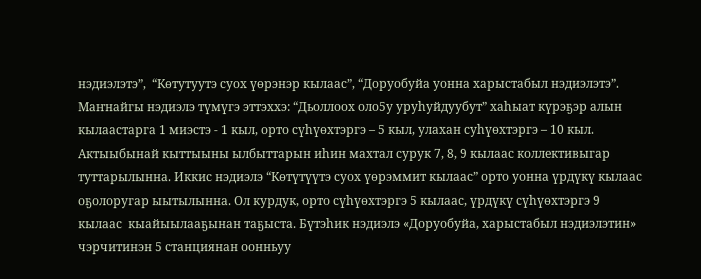нэдиэлэтэ”,  “Көтутуутэ суох үөрэнэр кылаас”, “Доруобуйа уонна харыстабыл нэдиэлэтэ”. Маҥнайгы нэдиэлэ түмүгэ эттэххэ: “Дьоллоох оло5у уруһуйдуубут” хаһыат күрэҕэр алын кылаастарга 1 миэстэ - 1 кыл, орто сүһүөхтэргэ – 5 кыл, улахан суһүөхтэргэ – 10 кыл. Актыыбынай кыттыыны ылбыттарын иһин махтал сурук 7, 8, 9 кылаас коллективыгар туттарылынна. Иккис нэдиэлэ “Көтүтүүтэ суох үөрэммит кылаас” орто уонна үрдүкү кылаас оҕолоругар ыытылынна. Ол курдук, орто сүһүөхтэргэ 5 кылаас, үрдүкү сүһүөхтэргэ 9 кылаас  кыайыылааҕынан таҕыста. Бүтэһик нэдиэлэ «Доруобуйа, харыстабыл нэдиэлэтин» чэрчитинэн 5 станциянан оонньуу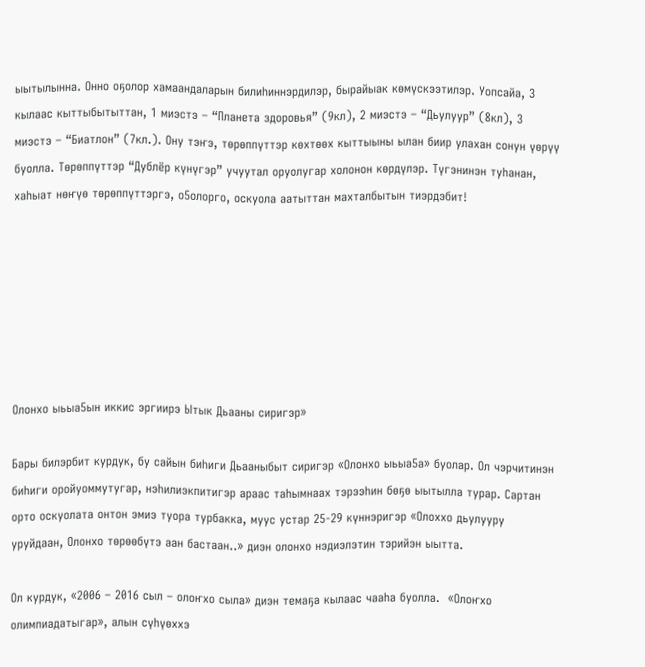ыытылынна. Онно оҕолор хамаандаларын билиһиннэрдилэр, бырайыак көмүскээтилэр. Уопсайа, 3 кылаас кыттыбытыттан, 1 миэстэ – “Планета здоровья” (9кл), 2 миэстэ – “Дьулуур” (8кл), 3 миэстэ – “Биатлон” (7кл.). Ону тэҥэ, төрөппүттэр көхтөөх кыттыыны ылан биир улахан сонун үөрүү буолла. Төрөппүттэр “Дублёр күнүгэр” учуутал оруолугар холонон көрдүлэр. Түгэнинэн туһанан, хаһыат нөҥүө төрөппүттэргэ, о5олорго, оскуола аатыттан махталбытын тиэрдэбит!







Олонхо ыьыа5ын иккис эргиирэ Ытык Дьааны сиригэр»

Бары билэрбит курдук, бу сайын биһиги Дьааныбыт сиригэр «Олонхо ыьыа5а» буолар. Ол чэрчитинэн биһиги оройуоммутугар, нэһилиэкпитигэр араас таһымнаах тэрээһин бөҕө ыытылла турар. Сартан орто оскуолата онтон эмиэ туора турбакка, муус устар 25-29 күннэригэр «Олоххо дьулууру уруйдаан, Олонхо төрөөбүтэ аан бастаан..» диэн олонхо нэдиэлэтин тэрийэн ыытта.

Ол курдук, «2006 – 2016 сыл – олоҥхо сыла» диэн темаҕа кылаас чааһа буолла.  «Олоҥхо олимпиадатыгар», алын сүһүөххэ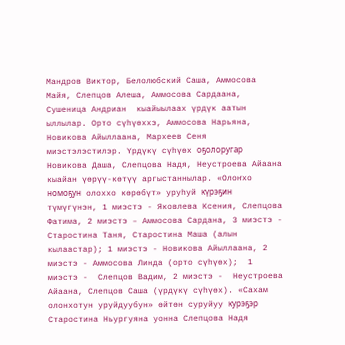Мандров Виктор, Белолюбский Саша, Аммосова Майя, Слепцов Алеша, Аммосова Сардаана, Сушеница Андриан  кыайыылаах үрдүк аатын ыллылар. Орто сүһүөххэ, Аммосова Нарьяна, Новикова Айыллаана, Мархеев Сеня миэстэлэстилэр. Үрдүкү сүһүөх оҕолоругар Новикова Даша, Слепцова Надя, Неустроева Айаана кыайан үөрүү-көтүү аргыстаннылар. «Олоҥхо номоҕун олоххо көрөбүт» уруһуй күрэҕин түмүгүнэн, 1 миэстэ - Яковлева Ксения, Слепцова Фатима, 2 миэстэ – Аммосова Сардана, 3 миэстэ - Старостина Таня, Старостина Маша (алын кылаастар); 1 миэстэ - Новикова Айыллаана, 2 миэстэ - Аммосова Линда (орто сүһүөх);  1 миэстэ -  Слепцов Вадим, 2 миэстэ -  Неустроева Айаана, Слепцов Саша (үрдүкү сүһүөх). «Сахам олонхотун уруйдуубун» өйтөн суруйуу курэҕэр Старостина Ньургуяна уонна Слепцова Надя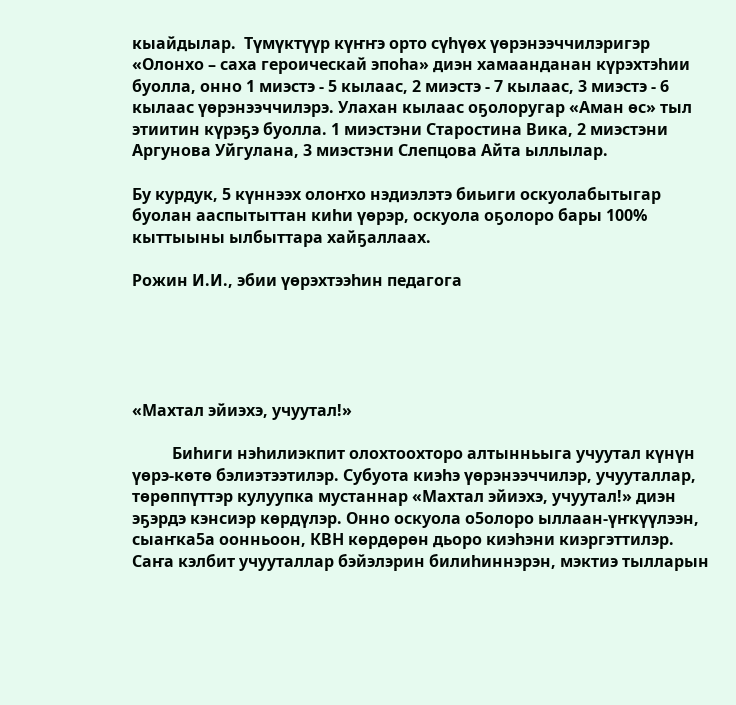кыайдылар.  Түмүктүүр күҥҥэ орто сүһүөх үөрэнээччилэригэр «Олонхо – саха героическай эпоһа» диэн хамаанданан күрэхтэһии буолла, онно 1 миэстэ - 5 кылаас, 2 миэстэ - 7 кылаас, 3 миэстэ - 6 кылаас үөрэнээччилэрэ. Улахан кылаас оҕолоругар «Аман өс» тыл этиитин күрэҕэ буолла. 1 миэстэни Старостина Вика, 2 миэстэни Аргунова Уйгулана, 3 миэстэни Слепцова Айта ыллылар.

Бу курдук, 5 күннээх олоҥхо нэдиэлэтэ биьиги оскуолабытыгар буолан ааспытыттан киһи үөрэр, оскуола оҕолоро бары 100% кыттыыны ылбыттара хайҕаллаах.

Рожин И.И., эбии үөрэхтээһин педагога





«Махтал эйиэхэ, учуутал!»

          Биһиги нэһилиэкпит олохтоохторо алтынньыга учуутал күнүн үөрэ-көтө бэлиэтээтилэр. Субуота киэһэ үөрэнээччилэр, учууталлар, төрөппүттэр кулуупка мустаннар «Махтал эйиэхэ, учуутал!» диэн эҕэрдэ кэнсиэр көрдүлэр. Онно оскуола о5олоро ыллаан-үҥкүүлээн, сыаҥка5а оонньоон, КВН көрдөрөн дьоро киэһэни киэргэттилэр. Саҥа кэлбит учууталлар бэйэлэрин билиһиннэрэн, мэктиэ тылларын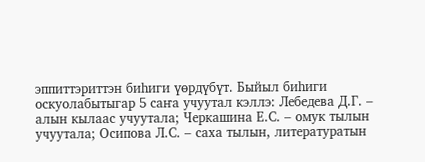эппиттэриттэн биһиги үөрдүбүт. Быйыл биһиги оскуолабытыгар 5 саҥа учуутал кэллэ: Лебедева Д.Г. – алын кылаас учуутала; Черкашина Е.С. – омук тылын учуутала; Осипова Л.С. – саха тылын, литературатын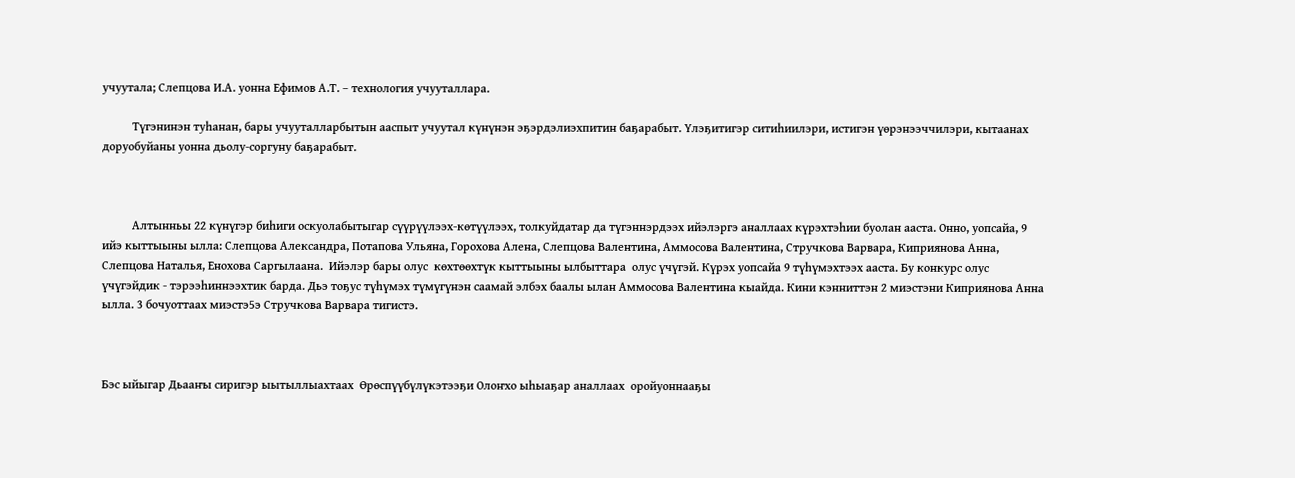учуутала; Слепцова И.А. уонна Ефимов А.Т. – технология учууталлара.

          Түгэнинэн туһанан, бары учууталларбытын ааспыт учуутал күнүнэн эҕэрдэлиэхпитин баҕарабыт. Үлэҕитигэр ситиһиилэри, истигэн үөрэнээччилэри, кытаанах доруобуйаны уонна дьолу-соргуну баҕарабыт.



          Алтынньы 22 күнүгэр биһиги оскуолабытыгар сүүрүүлээх-көтүүлээх, толкуйдатар да түгэннэрдээх ийэлэргэ аналлаах күрэхтэһии буолан ааста. Онно, уопсайа, 9 ийэ кыттыыны ылла: Слепцова Александра, Потапова Ульяна, Горохова Алена, Слепцова Валентина, Аммосова Валентина, Стручкова Варвара, Киприянова Анна, Слепцова Наталья, Енохова Саргылаана.  Ийэлэр бары олус  көхтөөхтүк кыттыыны ылбыттара  олус үчүгэй. Күрэх уопсайа 9 түһүмэхтээх ааста. Бу конкурс олус үчүгэйдик - тэрээһиннээхтик барда. Дьэ тоҕус түһүмэх түмүгүнэн саамай элбэх баалы ылан Аммосова Валентина кыайда. Кини кэнниттэн 2 миэстэни Киприянова Анна ылла. 3 бочуоттаах миэстэ5э Стручкова Варвара тигистэ.



Бэс ыйыгар Дьааҥы сиригэр ыытыллыахтаах  Өрөспүүбүлүкэтээҕи Олоҥхо ыһыаҕар аналлаах  оройуоннааҕы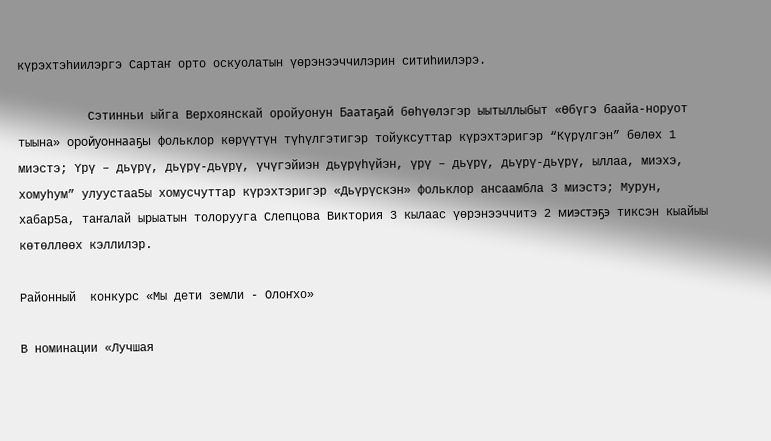күрэхтэһиилэргэ Сартаҥ орто оскуолатын үөрэнээччилэрин ситиһиилэрэ.

          Сэтинньи ыйга Верхоянскай оройуонун Баатаҕай бөһүөлэгэр ыытыллыбыт «Өбүгэ баайа-норуот тыына» оройуоннааҕы фольклор көрүүтүн түһүлгэтигэр тойуксуттар күрэхтэригэр “Күрүлгэн” бөлөх 1 миэстэ; Үрү – дьүрү, дьүрү-дьүрү, үчүгэйиэн дьүрүһүйэн, үрү – дьүрү, дьүрү-дьүрү, ыллаа, миэхэ, хомуһум” улуустаа5ы хомусчуттар күрэхтэригэр «Дьүрүскэн» фольклор ансаамбла 3 миэстэ; Мурун, хабар5а, таҥалай ырыатын толорууга Слепцова Виктория 3 кылаас үөрэнээччитэ 2 миэстэҕэ тиксэн кыайыы көтөллөөх кэллилэр.

Районный  конкурс «Мы дети земли - Олоҥхо»

В номинации «Лучшая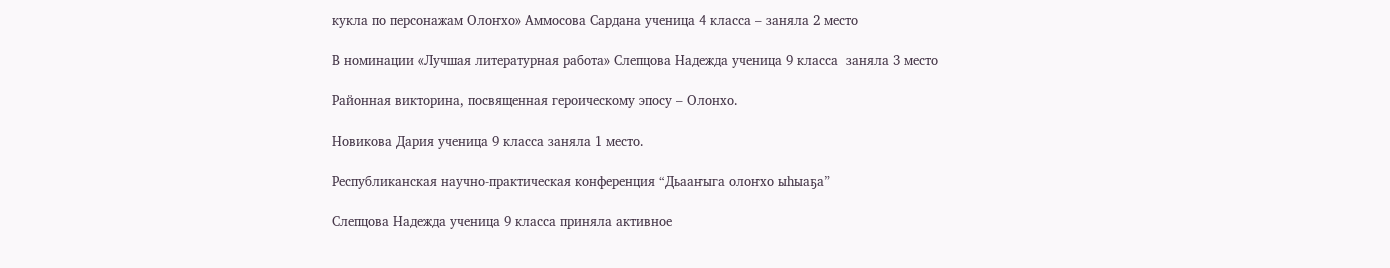кукла по персонажам Олоҥхо» Аммосова Сардана ученица 4 класса – заняла 2 место

В номинации «Лучшая литературная работа» Слепцова Надежда ученица 9 класса  заняла 3 место

Районная викторина, посвященная героическому эпосу – Олонхо.

Новикова Дария ученица 9 класса заняла 1 место.

Республиканская научно-практическая конференция “Дьааҥыга олоҥхо ыһыаҕа”

Слепцова Надежда ученица 9 класса приняла активное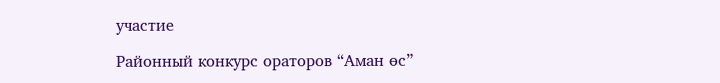участие

Районный конкурс ораторов “Аман өс”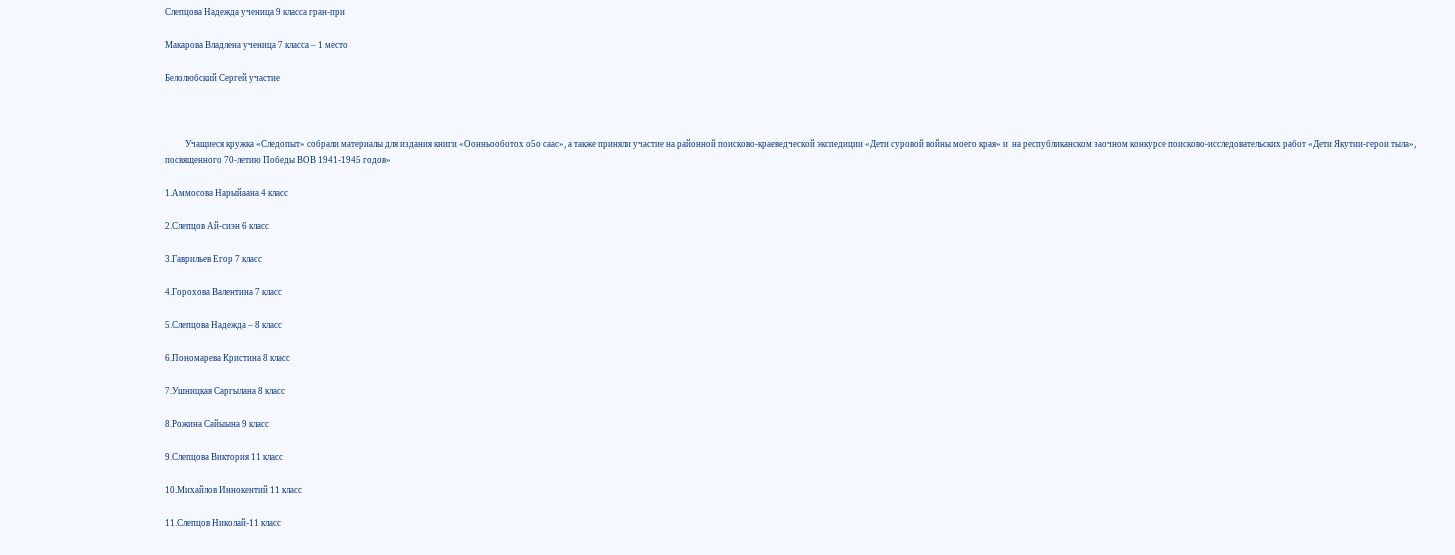Слепцова Надежда ученица 9 класса гран-при

Макарова Владлена ученица 7 класса – 1 место

Белолюбский Сергей участие



          Учащиеся кружка «Следопыт» собрали материалы для издания книги «Оонньооботох о5о саас», а также приняли участие на районной поисково-краеведческой экспедиции «Дети суровой войны моего края» и  на республиканском заочном конкурсе поисково-исследовательских работ «Дети Якутии-герои тыла», посвященного 70-летию Победы ВОВ 1941-1945 годов»

1.Аммосова Нарыйаана 4 класс

2.Слепцов Ай-сиэн 6 класс

3.Гаврильев Егор 7 класс

4.Горохова Валентина 7 класс

5.Слепцова Надежда – 8 класс

6.Пономарева Кристина 8 класс

7.Ушницкая Саргылана 8 класс

8.Рожина Сайыына 9 класс

9.Слепцова Виктория 11 класс

10.Михайлов Иннокентий 11 класс

11.Слепцов Николай-11 класс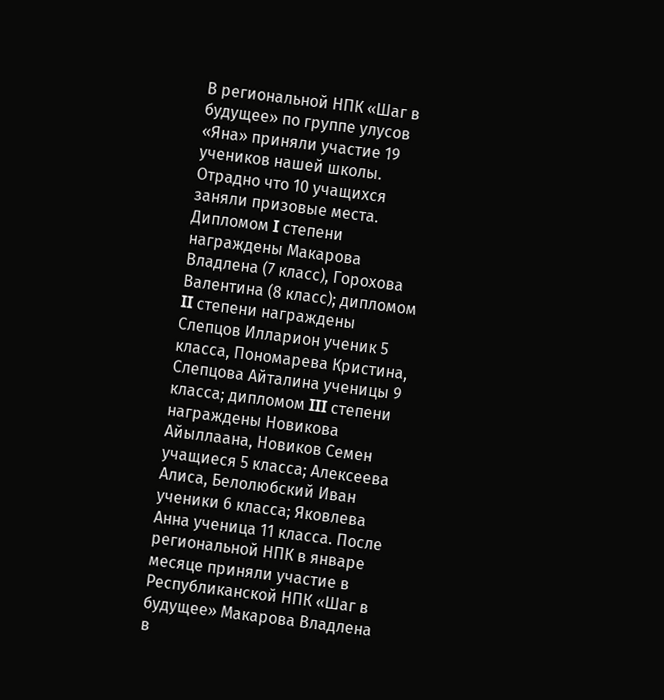В региональной НПК «Шаг в будущее» по группе улусов «Яна» приняли участие 19 учеников нашей школы. Отрадно что 10 учащихся заняли призовые места. Дипломом I степени награждены Макарова Владлена (7 класс), Горохова Валентина (8 класс); дипломом II степени награждены Слепцов Илларион ученик 5 класса, Пономарева Кристина, Слепцова Айталина ученицы 9 класса; дипломом III степени награждены Новикова Айыллаана, Новиков Семен учащиеся 5 класса; Алексеева Алиса, Белолюбский Иван ученики 6 класса; Яковлева Анна ученица 11 класса. После региональной НПК в январе месяце приняли участие в Республиканской НПК «Шаг в будущее» Макарова Владлена в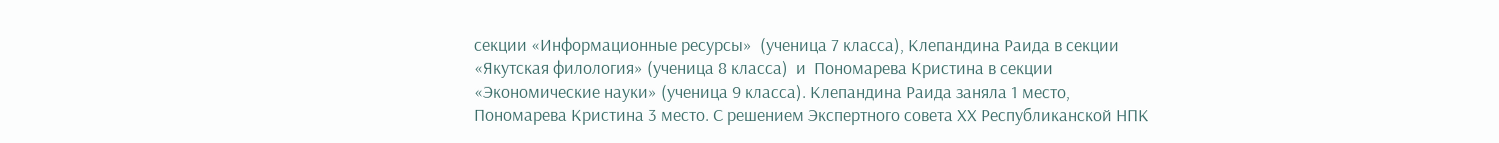секции «Информационные ресурсы»  (ученица 7 класса), Клепандина Раида в секции «Якутская филология» (ученица 8 класса)  и  Пономарева Кристина в секции «Экономические науки» (ученица 9 класса). Клепандина Раида заняла 1 место, Пономарева Кристина 3 место. С решением Экспертного совета ХХ Республиканской НПК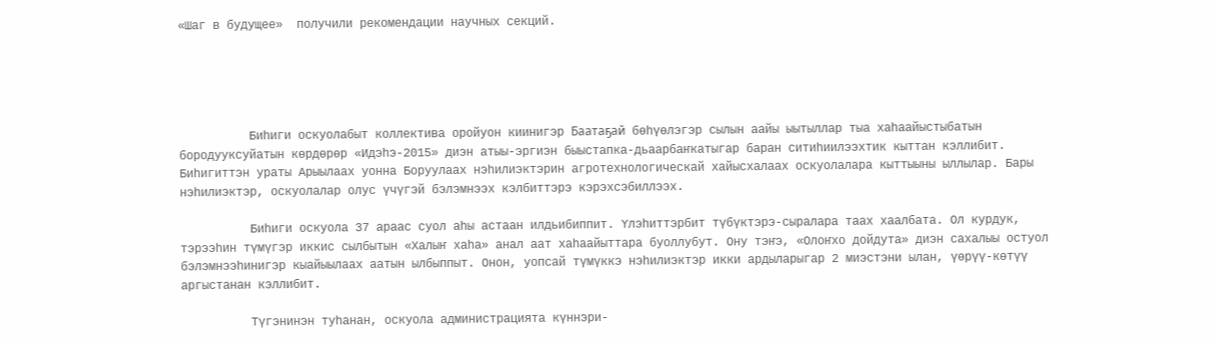«Шаг в будущее»  получили рекомендации научных секций.





          Биһиги оскуолабыт коллектива оройуон киинигэр Баатаҕай бөһүөлэгэр сылын аайы ыытыллар тыа хаһаайыстыбатын бородууксуйатын көрдөрөр «Идэһэ-2015» диэн атыы-эргиэн быыстапка-дьаарбаҥкатыгар баран ситиһиилээхтик кыттан кэллибит. Биһигиттэн ураты Арыылаах уонна Боруулаах нэһилиэктэрин агротехнологическай хайысхалаах оскуолалара кыттыыны ыллылар. Бары нэһилиэктэр, оскуолалар олус үчүгэй бэлэмнээх кэлбиттэрэ кэрэхсэбиллээх.

          Биһиги оскуола 37 араас суол аһы астаан илдьибиппит. Үлэһиттэрбит түбүктэрэ-сыралара таах хаалбата. Ол курдук, тэрээһин түмүгэр иккис сылбытын «Халыҥ хаһа» анал аат хаһаайыттара буоллубут. Ону тэҥэ, «Олоҥхо дойдута» диэн сахалыы остуол бэлэмнээһинигэр кыайыылаах аатын ылбыппыт. Онон, уопсай түмүккэ нэһилиэктэр икки ардыларыгар 2 миэстэни ылан, үөрүү-көтүү         аргыстанан кэллибит.

          Түгэнинэн туһанан, оскуола администрацията күннэри-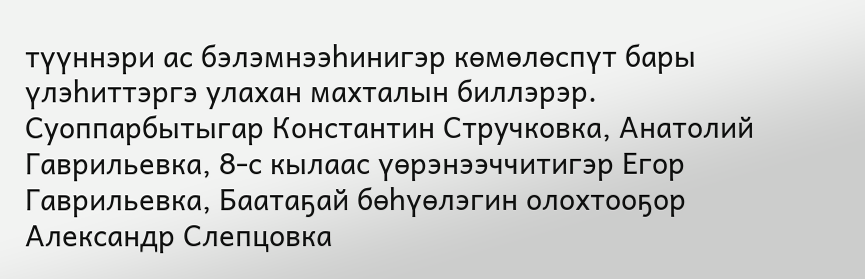түүннэри ас бэлэмнээһинигэр көмөлөспүт бары үлэһиттэргэ улахан махталын биллэрэр. Суоппарбытыгар Константин Стручковка, Анатолий Гаврильевка, 8-с кылаас үөрэнээччитигэр Егор Гаврильевка, Баатаҕай бөһүөлэгин олохтооҕор Александр Слепцовка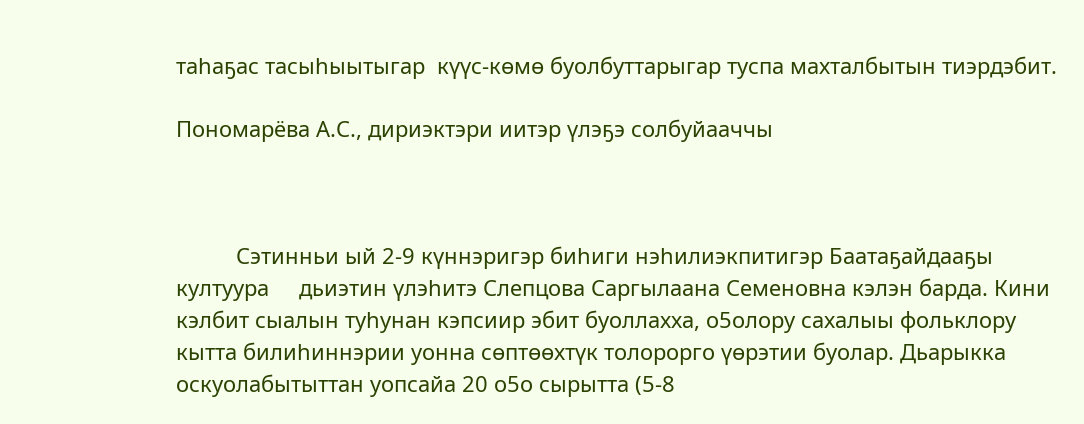таһаҕас тасыһыытыгар  күүс-көмө буолбуттарыгар туспа махталбытын тиэрдэбит.

Пономарёва А.С., дириэктэри иитэр үлэҕэ солбуйааччы



          Сэтинньи ый 2-9 күннэригэр биhиги нэhилиэкпитигэр Баатаҕайдааҕы култуура     дьиэтин үлэhитэ Слепцова Саргылаана Семеновна кэлэн барда. Кини кэлбит сыалын туhунан кэпсиир эбит буоллахха, о5олору сахалыы фольклору кытта билиhиннэрии уонна сөптөөхтүк толорорго үөрэтии буолар. Дьарыкка оскуолабытыттан уопсайа 20 о5о сырытта (5-8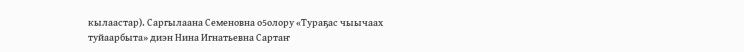кылаастар). Саргылаана Семеновна о5олору «Тураҕас чыычаах туйаарбыта» диэн Нина Игнатьевна Сартаҥ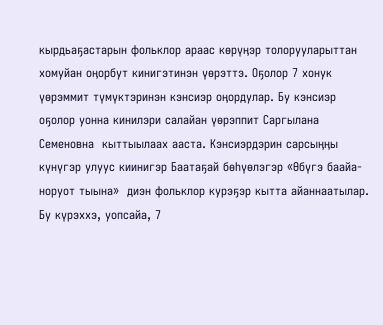кырдьаҕастарын фольклор араас көрүӊэр толорууларыттан хомуйан оӊорбут кинигэтинэн үөрэттэ. Оҕолор 7 хонук үөрэммит түмүктэринэн кэнсиэр оӊордулар. Бу кэнсиэр оҕолор уонна кинилэри салайан үөрэппит Саргылана Семеновна  кыттыылаах ааста. Кэнсиэрдэрин сарсыӊӊы күнүгэр улуус киинигэр Баатаҕай бөhүөлэгэр «Өбүгэ баайа-норуот тыына»  диэн фольклор курэҕэр кытта айаннаатылар. Бу күрэххэ, уопсайа, 7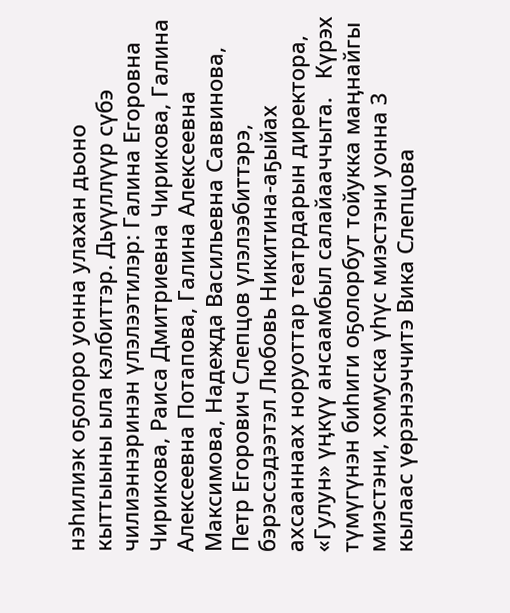нэhилиэк оҕолоро уонна улахан дьоно кыттыыны ыла кэлбиттэр. Дьүүллүүр сүбэ чилиэннэринэн үлэлээтилэр: Галина Егоровна Чирикова, Раиса Дмитриевна Чирикова, Галина Алексеевна Потапова, Галина Алексеевна Максимова, Надежда Васильевна Саввинова, Петр Егорович Слепцов үлэлээбиттэрэ, бэрэссэдээтэл Любовь Никитина-аҕыйах ахсааннаах норуоттар театрдарын директора, «Гулун» үӊкүү ансаамбыл салайааччыта.   Күрэх түмүгүнэн биhиги оҕолорбут тойукка маӊнайгы миэстэни, хомуска үhүс миэстэни уонна 3 кылаас үөрэнээччитэ Вика Слепцова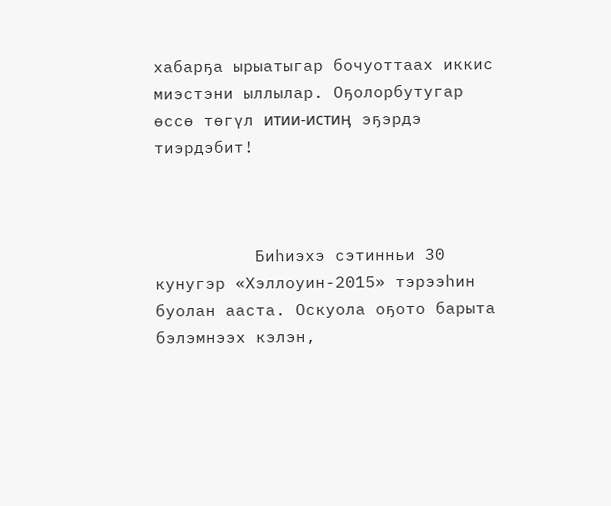хабарҕа ырыатыгар бочуоттаах иккис миэстэни ыллылар. Оҕолорбутугар өссө төгүл итии-истиӊ эҕэрдэ тиэрдэбит!



          Биһиэхэ сэтинньи 30 кунугэр «Хэллоуин-2015» тэрээһин буолан ааста. Оскуола оҕото барыта бэлэмнээх кэлэн,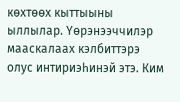көхтөөх кыттыыны ыллылар. Үөрэнээччилэр мааскалаах кэлбиттэрэ олус интириэһинэй этэ. Ким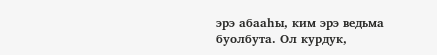эрэ абааһы, ким эрэ ведьма буолбута. Ол курдук,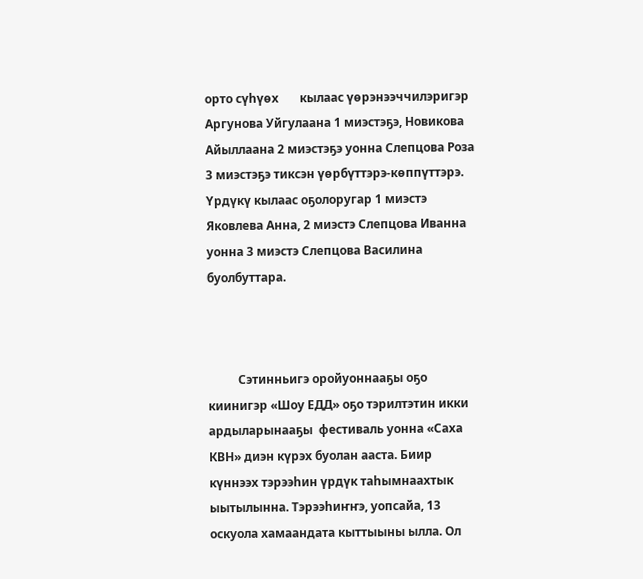орто сүһүөх       кылаас үөрэнээччилэригэр Аргунова Уйгулаана 1 миэстэҕэ, Новикова Айыллаана 2 миэстэҕэ уонна Слепцова Роза 3 миэстэҕэ тиксэн үөрбүттэрэ-көппүттэрэ. Үрдүкү кылаас оҕолоругар 1 миэстэ Яковлева Анна, 2 миэстэ Слепцова Иванна уонна 3 миэстэ Слепцова Василина буолбуттара.



          Сэтинньигэ оройуоннааҕы оҕо киинигэр «Шоу ЕДД» оҕо тэрилтэтин икки ардыларынааҕы  фестиваль уонна «Саха КВН» диэн күрэх буолан ааста. Биир күннээх тэрээһин үрдүк таһымнаахтык ыытылынна. Тэрээһиҥҥэ, уопсайа, 13 оскуола хамаандата кыттыыны ылла. Ол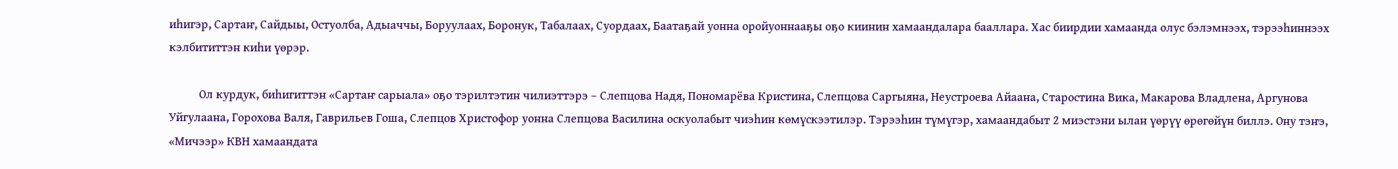иһигэр, Сартаҥ, Сайдыы, Остуолба, Адыаччы, Боруулаах, Боронук, Табалаах, Суордаах, Баатаҕай уонна оройуоннааҕы оҕо киинин хамаандалара бааллара. Хас биирдии хамаанда олус бэлэмнээх, тэрээһиннээх кэлбититтэн киһи үөрэр.

          Ол курдук, биһигиттэн «Сартаҥ сарыала» оҕо тэрилтэтин чилиэттэрэ – Слепцова Надя, Пономарёва Кристина, Слепцова Саргыяна, Неустроева Айаана, Старостина Вика, Макарова Владлена, Аргунова Уйгулаана, Горохова Валя, Гаврильев Гоша, Слепцов Христофор уонна Слепцова Василина оскуолабыт чиэһин көмүскээтилэр. Тэрээһин түмүгэр, хамаандабыт 2 миэстэни ылан үөрүү өрөгөйүн биллэ. Ону тэҥэ, «Мичээр» КВН хамаандата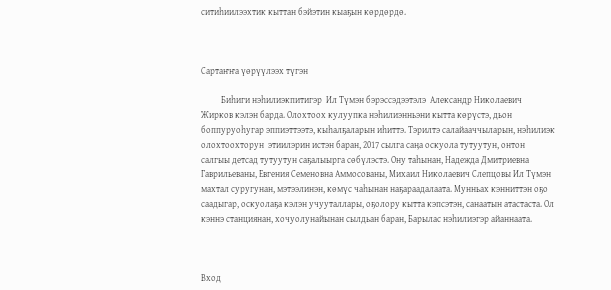ситиһиилээхтик кыттан бэйэтин кыаҕын көрдөрдө.



Сартаҥҥа үөрүүлээх түгэн

          Биһиги нэһилиэкпитигэр  Ил Түмэн бэрэссэдээтэлэ  Александр Николаевич Жирков кэлэн барда. Олохтоох кулуупка нэһилиэнньэни кытта көрүстэ, дьон боппуруоһугар эппиэттээтэ, кыһалҕаларын иһиттэ. Тэрилтэ салайааччыларын, нэhилиэк олохтоохторун  этиилэрин истэн баран, 2017 сылга саӊа оскуола тутуутун, онтон салгыы детсад тутуутун саҕалыырга сөбүлэстэ. Ону таһынан, Надежда Дмитриевна Гаврильеваны, Евгения Семеновна Аммосованы, Михаил Николаевич Слепцовы Ил Түмэн махтал суругунан, мэтээлинэн, көмүс чаһынан наҕараадалаата. Мунньах кэнниттэн оҕо саадыгар, оскуолаҕа кэлэн учууталлары, оҕолору кытта кэпсэтэн, санаатын атастаста. Ол кэннэ станциянан, хочуолунайынан сылдьан баран, Барылас нэһилиэгэр айаннаата.



Вход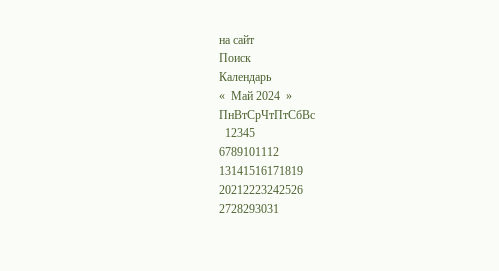на сайт
Поиск
Календарь
«  Май 2024  »
ПнВтСрЧтПтСбВс
  12345
6789101112
13141516171819
20212223242526
2728293031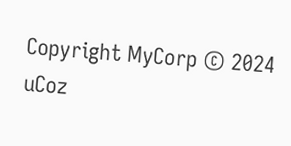Copyright MyCorp © 2024
uCoz